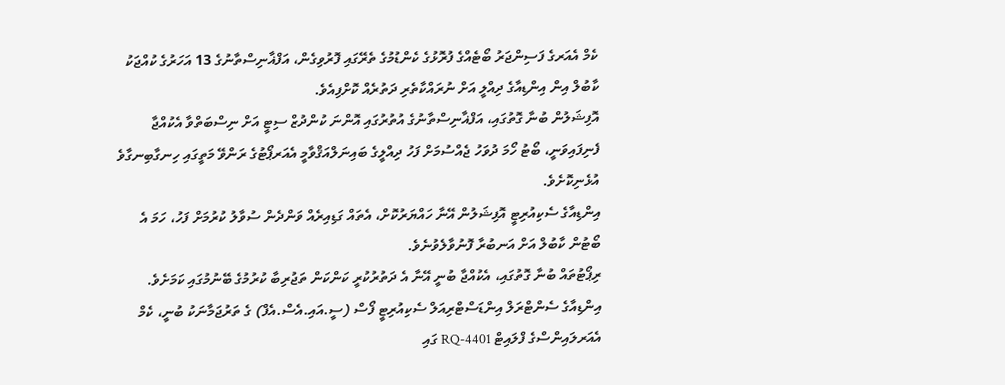ކެމް އެއަރގެ ފަސިންޖަރު ބޯޓެއްގެ ފުރޮޅުގެ ކެންޑުމުގެ ތެރޭގައި ފޮރުވިގެން، އަފްޣާނިސްތާނުގެ 13 އަހަރުގެ ކުއްޖަކު ކާބުލް އިން އިންޑިއާގެ ދިއްލީ އަށް ނުރައްކާތެރި ދަތުރެއް ކޮށްފިއެވެ.
އޮފިޝަލުން ބުނާ ގޮތުގައި، އަފްޣާނިސްތާނުގެ އުތުރުގައި އޮންނަ ކުންދުޒް ސިޓީ އަށް ނިސްބަތްވާ އެކުއްޖާ ފެނިފައިވަނީ، ބޯޓު ހޯމަ ދުވަހު ޖެއްސުމަށް ފަހު ދިއްލީގެ ބައިނަލްއަޤްވާމީ އެއަރޕޯޓުގެ ރަންވޭ މަތީގައި ހިނގާބިނގާވެ އުޅެނިކޮށެވެ.
އިންޑިއާގެ ސެކިއުރިޓީ އޮފިޝަލުން އޭނާ ހައްޔަރުކޮށް، އެތައް ގަޑިއިރެއް ވަންދެން ސުވާލު ކުރުމަށް ފަހު، ހަމަ އެ ބޯޓުން ކާބުލް އަށް އަނބުރާ ފޮނުވާލެވުނެވެ.
ރިޕޯޓުތައް ބުނާ ގޮތުގައި، އެކުއްޖާ ބުނީ އޭނާ އެ ދަތުރުކުރީ ކަންކަން ތަޖުރިބާ ކުރުމުގެ ބޭނުމުގައި ކަމަށެވެ.
އިންޑިއާގެ ސެންޓްރަލް އިންޑަސްޓްރިއަލް ސެކިއުރިޓީ ފޯސް (ސީ.އައި.އެސް.އެފް) ގެ ތަރުޖަމާނަކު ބުނީ، ކެމް އެއަރލައިންސްގެ ފްލައިޓް RQ-4401 ގައި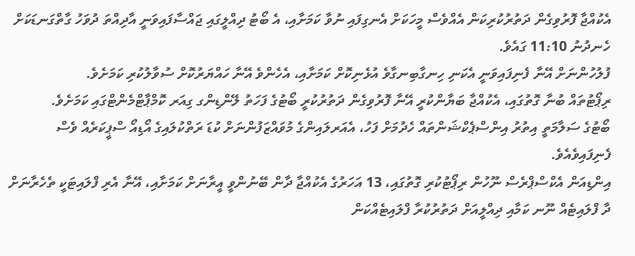އެކުއްޖާ ފޮރުވިގެން ދަތުރުކުރިކަން އެއްވެސް މީހަކަށް އެނގިފައި ނުވާ ކަމަށާއި، އެ ބޯޓު ދިއްލީގައި ޖައްސާފައިވަނީ އާދިއްތަ ދުވަހު ގާތްގަނޑަކަށް ހެނދުނު 11:10 ގައެވެ.
ފުލުހުންނަށް އޭނާ ފެނިފައިވަނީ އެކަނި ހިނގާބިނގާވެ އުޅެނިކޮށް ކަމަށާއި، އެހެންވެ އޭނާ ހައްޔަރުކޮށް ސުވާލުކުރި ކަމަށެވެ.
ރިޕޯޓުތައް ބުނާ ގޮތުގައި، އެކުއްޖާ ބަޔާންކުރީ އޭނާ ފޮރުވިގެން ދަތުރުކުރީ ބޯޓުގެ ފަހަތު ލޭންޑިންގ ގިއަރ ކޮމްޕާޓްމެންޓްގައި ކަމަށެވެ.
ބޯޓުގެ ސަލާމަތީ އިތުރު އިންސްޕެކްޝަންތައް ހެދުމަށް ފަހު، އެއަރލައިންގެ މުވައްޒަފުންނަށް ކުޑަ ރަތްކުލައިގެ އޯޑިއޯ ސްޕީކަރެއް ވެސް ފެނިފައިވެއެވެ.
އިންޑިއަން އެކްސްޕްރެސް ނޫހުން ރިޕޯޓުކުރި ގޮތުގައި، 13 އަހަރުގެ އެކުއްޖާ ދާން ބޭނުންވީ އީރާނަށް ކަމަށާއި، އޭނާ އެރި ފްލައިޓަކީ ތެހެރާނަށް ދާ ފްލައިޓެއް ނޫނ ކަމާއި ދިއްލީއަށް ދަތުރުކުރާ ފްލައިޓެއްކަން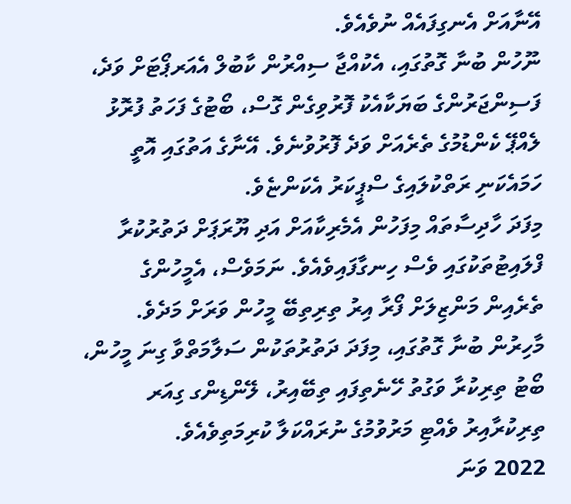އޭނާއަށް އެނގިފައެއް ނުވެއެވެ.
ނޫހުން ބުނާ ގޮތުގައި، އެކުއްޖާ ސިއްރުން ކާބުލް އެއަރޕޯޓަށް ވަދެ، ފަސިންޖަރުންގެ ބަޔަކާއެކު ފޮރުވިގެން ގޮސް، ބޯޓުގެ ފަހަތު ފުރޮޅު ލެއްޕޭ ކެންޑުމުގެ ތެރެއަށް ވަދެ ފޮރުވުނެވެ. އޭނާގެ އަތުގައި އޮތީ ހަމައެކަނި ރަތްކުލައިގެ ސްޕީކަރު އެކަންޏެވެ.
މިފަދަ ހާދިސާތައް މިފަހުން އެމެރިކާއަށް އަދި ޔޫރަޕަށް ދަތުރުކުރާ ފްލައިޓުތަކުގައި ވެސް ހިނގާފައިވެއެވެ. ނަމަވެސް، އެމީހުންގެ ތެރެއިން މަންޒިލަށް ފޯރާ އިރު ތިރިތިބޭ މީހުން ވަރަށް މަދެވެ.
މާހިރުން ބުނާ ގޮތުގައި، މިފަދަ ދަތުރުތަކުން ސަލާމަތްވާ ގިނަ މީހުން، ބޯޓު ތިރިކުރާ ވަގުތު ހޭނެތިފައި ތިބޭއިރު، ލޭންޑިންގ ގިއަރ ތިރިކުރާއިރު ވެއްޓި މަރުވުމުގެ ނުރައްކަލާ ކުރިމަތިވެއެވެ.
2022 ވަނަ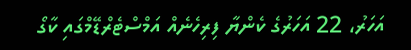އަހަރު، 22 އަހަރުގެ ކެންޔާ ފިރިހެނެއް އަމްސްޓެރްޑޭމްގައި ކާގޯ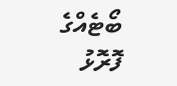ބޯޓެއްގެ ފޮރޮޅު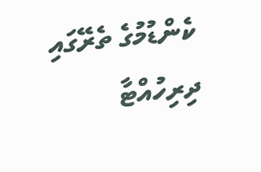ކެންޑުމުގެ ތެރޭގައި ދިރިހުއްޓާ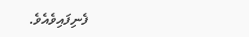ފެނިފައިވެއެވެ.